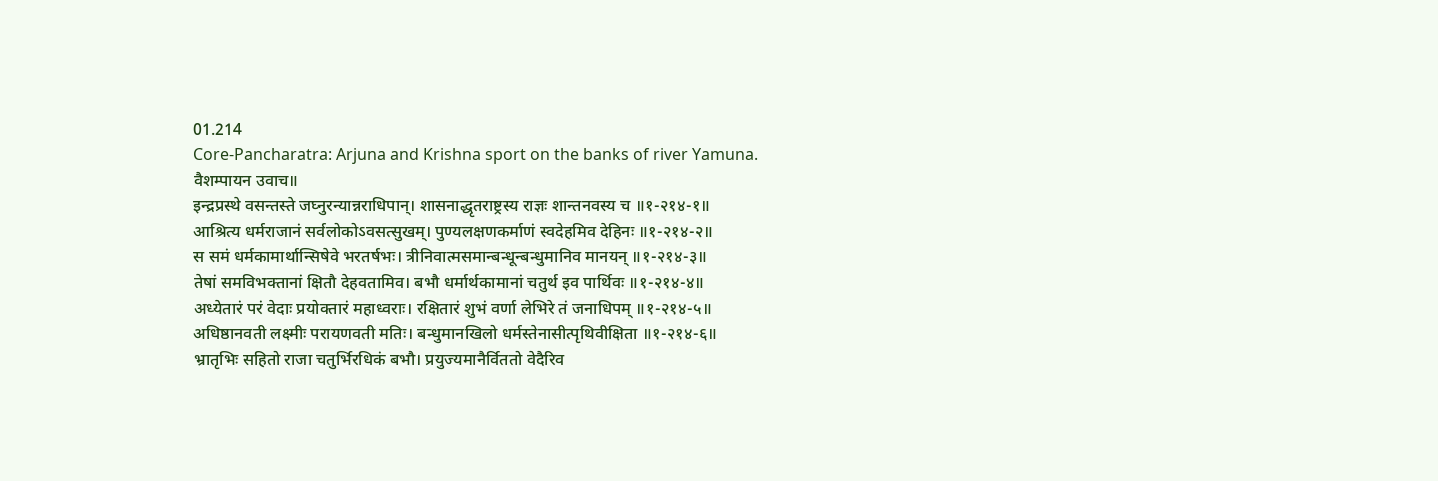01.214
Core-Pancharatra: Arjuna and Krishna sport on the banks of river Yamuna.
वैशम्पायन उवाच॥
इन्द्रप्रस्थे वसन्तस्ते जघ्नुरन्यान्नराधिपान्। शासनाद्धृतराष्ट्रस्य राज्ञः शान्तनवस्य च ॥१-२१४-१॥
आश्रित्य धर्मराजानं सर्वलोकोऽवसत्सुखम्। पुण्यलक्षणकर्माणं स्वदेहमिव देहिनः ॥१-२१४-२॥
स समं धर्मकामार्थान्सिषेवे भरतर्षभः। त्रीनिवात्मसमान्बन्धून्बन्धुमानिव मानयन् ॥१-२१४-३॥
तेषां समविभक्तानां क्षितौ देहवतामिव। बभौ धर्मार्थकामानां चतुर्थ इव पार्थिवः ॥१-२१४-४॥
अध्येतारं परं वेदाः प्रयोक्तारं महाध्वराः। रक्षितारं शुभं वर्णा लेभिरे तं जनाधिपम् ॥१-२१४-५॥
अधिष्ठानवती लक्ष्मीः परायणवती मतिः। बन्धुमानखिलो धर्मस्तेनासीत्पृथिवीक्षिता ॥१-२१४-६॥
भ्रातृभिः सहितो राजा चतुर्भिरधिकं बभौ। प्रयुज्यमानैर्विततो वेदैरिव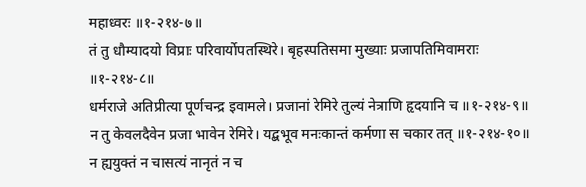महाध्वरः ॥१-२१४-७॥
तं तु धौम्यादयो विप्राः परिवार्योपतस्थिरे। बृहस्पतिसमा मुख्याः प्रजापतिमिवामराः ॥१-२१४-८॥
धर्मराजे अतिप्रीत्या पूर्णचन्द्र इवामले। प्रजानां रेमिरे तुल्यं नेत्राणि हृदयानि च ॥१-२१४-९॥
न तु केवलदैवेन प्रजा भावेन रेमिरे। यद्बभूव मनःकान्तं कर्मणा स चकार तत् ॥१-२१४-१०॥
न ह्ययुक्तं न चासत्यं नानृतं न च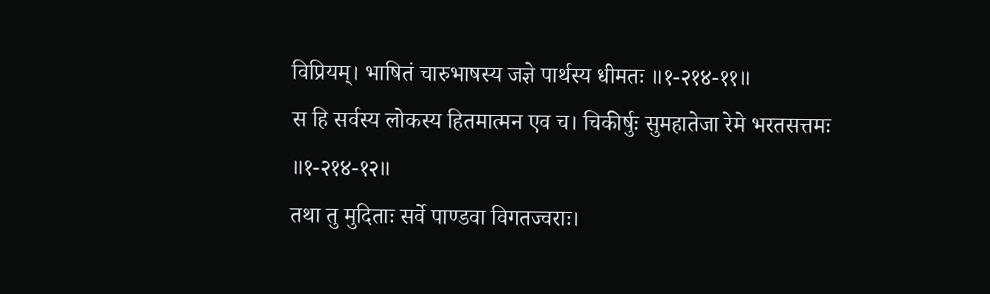विप्रियम्। भाषितं चारुभाषस्य जज्ञे पार्थस्य धीमतः ॥१-२१४-११॥
स हि सर्वस्य लोकस्य हितमात्मन एव च। चिकीर्षुः सुमहातेजा रेमे भरतसत्तमः ॥१-२१४-१२॥
तथा तु मुदिताः सर्वे पाण्डवा विगतज्वराः।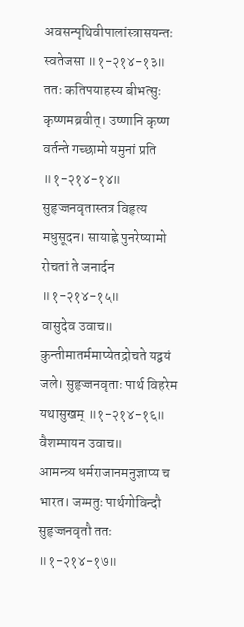अवसन्पृथिवीपालांस्त्रासयन्तः स्वतेजसा ॥१-२१४-१३॥
ततः कतिपयाहस्य बीभत्सुः कृष्णमब्रवीत्। उष्णानि कृष्ण वर्तन्ते गच्छामो यमुनां प्रति ॥१-२१४-१४॥
सुहृज्जनवृतास्तत्र विहृत्य मधुसूदन। सायाह्ने पुनरेष्यामो रोचतां ते जनार्दन ॥१-२१४-१५॥
वासुदेव उवाच॥
कुन्तीमातर्ममाप्येतद्रोचते यद्वयं जले। सुहृज्जनवृताः पार्थ विहरेम यथासुखम् ॥१-२१४-१६॥
वैशम्पायन उवाच॥
आमन्त्र्य धर्मराजानमनुज्ञाप्य च भारत। जग्मतुः पार्थगोविन्दौ सुहृज्जनवृतौ ततः ॥१-२१४-१७॥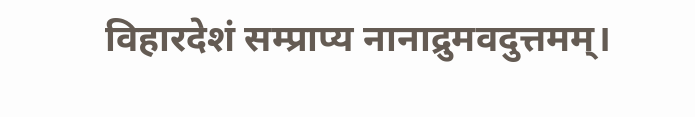विहारदेशं सम्प्राप्य नानाद्रुमवदुत्तमम्।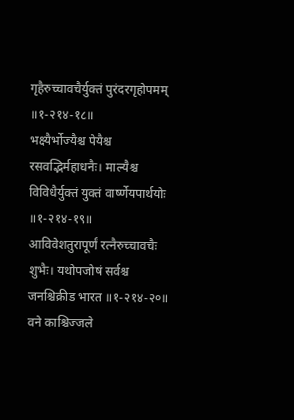गृहैरुच्चावचैर्युक्तं पुरंदरगृहोपमम् ॥१-२१४-१८॥
भक्ष्यैर्भोज्यैश्च पेयैश्च रसवद्भिर्महाधनैः। माल्यैश्च विविधैर्युक्तं युक्तं वार्ष्णेयपार्थयोः ॥१-२१४-१९॥
आविवेशतुरापूर्णं रत्नैरुच्चावचैः शुभैः। यथोपजोषं सर्वश्च जनश्चिक्रीड भारत ॥१-२१४-२०॥
वने काश्चिज्जले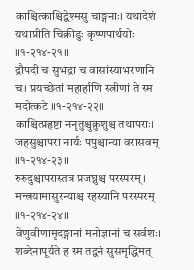काश्चित्काश्चिद्वेश्मसु चाङ्गनाः। यथादेशं यथाप्रीति चिक्रीडुः कृष्णपार्थयोः ॥१-२१४-२१॥
द्रौपदी च सुभद्रा च वासांस्याभरणानि च। प्रयच्छेतां महार्हाणि स्त्रीणां ते स्म मदोत्कटे ॥१-२१४-२२॥
काश्चित्प्रहृष्टा ननृतुश्चुक्रुशुश्च तथापराः। जहसुश्चापरा नार्यः पपुश्चान्या वरासवम् ॥१-२१४-२३॥
रुरुदुश्चापरास्तत्र प्रजघ्नुश्च परस्परम्। मन्त्रयामासुरन्याश्च रहस्यानि परस्परम् ॥१-२१४-२४॥
वेणुवीणामृदङ्गानां मनोज्ञानां च सर्वशः। शब्देनापूर्यते ह स्म तद्वनं सुसमृद्धिमत्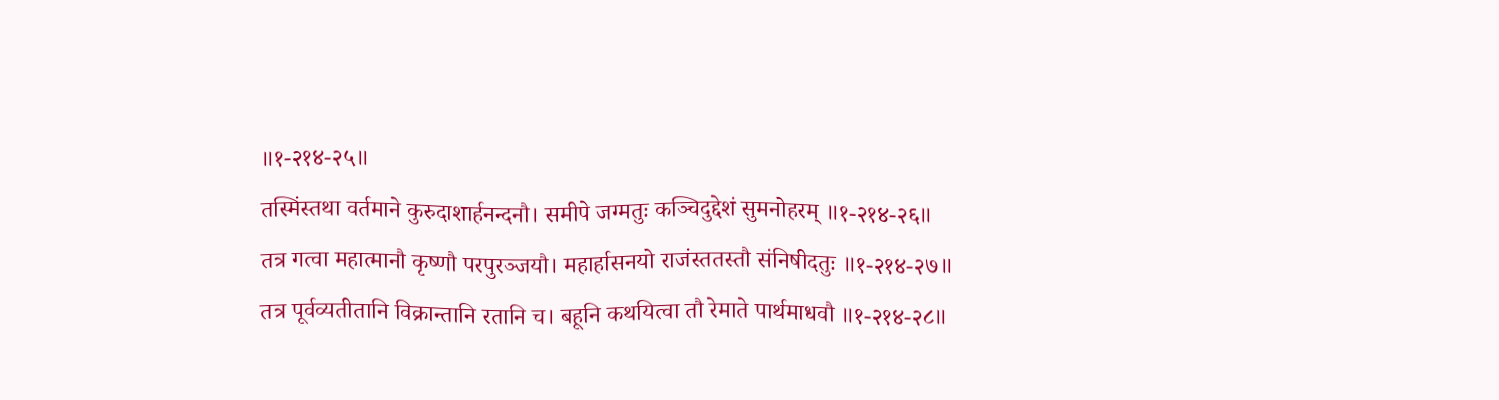॥१-२१४-२५॥
तस्मिंस्तथा वर्तमाने कुरुदाशार्हनन्दनौ। समीपे जग्मतुः कञ्चिदुद्देशं सुमनोहरम् ॥१-२१४-२६॥
तत्र गत्वा महात्मानौ कृष्णौ परपुरञ्जयौ। महार्हासनयो राजंस्ततस्तौ संनिषीदतुः ॥१-२१४-२७॥
तत्र पूर्वव्यतीतानि विक्रान्तानि रतानि च। बहूनि कथयित्वा तौ रेमाते पार्थमाधवौ ॥१-२१४-२८॥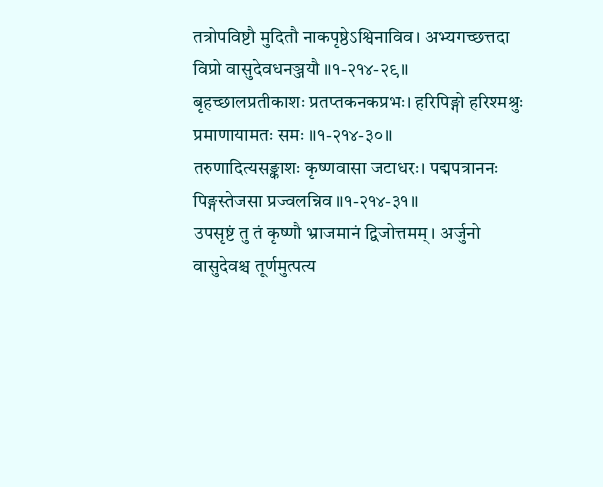तत्रोपविष्टौ मुदितौ नाकपृष्ठेऽश्विनाविव। अभ्यगच्छत्तदा विप्रो वासुदेवधनञ्जयौ ॥१-२१४-२९॥
बृहच्छालप्रतीकाशः प्रतप्तकनकप्रभः। हरिपिङ्गो हरिश्मश्रुः प्रमाणायामतः समः ॥१-२१४-३०॥
तरुणादित्यसङ्काशः कृष्णवासा जटाधरः। पद्मपत्राननः पिङ्गस्तेजसा प्रज्वलन्निव ॥१-२१४-३१॥
उपसृष्टं तु तं कृष्णौ भ्राजमानं द्विजोत्तमम्। अर्जुनो वासुदेवश्च तूर्णमुत्पत्य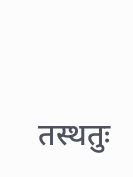तस्थतुः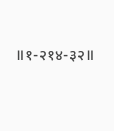॥१-२१४-३२॥